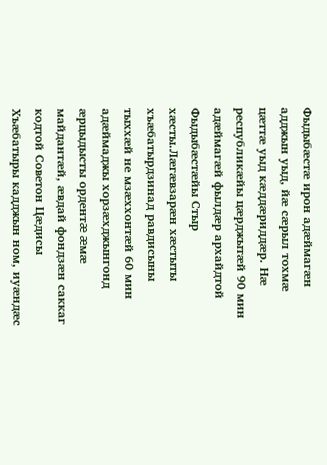Фыдыбæстæ ирон адæймагæн адджын уыд, йæ сæрыл тохмæ цæттæ уыд кæддæриддæр. Нæ республикæйы цæрджытæй 90 мин адæймагæй фылдæр архайдтой Фыдыбæстæйы Стыр хæсты.Лæгæвзарæн хæстыты хъæбатырдзинад равдисыны тыххæй не мзæххонтæй 60 мин адæймаджы хорзæхджынгонд æрцыдысты ордентæ æмæ майдантæй, æвдай фондзæн саккаг кодтой Советон Цæдисы Хъæбатыры кадджын ном, иуæндæс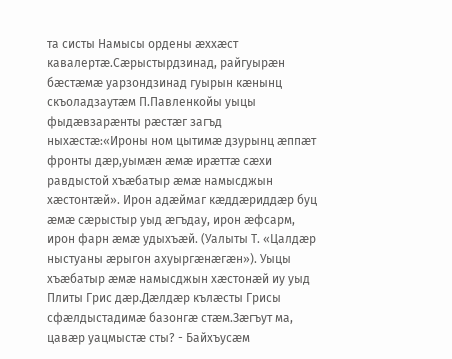та систы Намысы ордены æххæст кавалертæ.Сæрыстырдзинад, райгуырæн бæстæмæ уарзондзинад гуырын кæнынц скъоладзаутæм П.Павленкойы уыцы фыдæвзарæнты рæстæг загъд ныхæстæ:«Ироны ном цытимæ дзурынц æппæт фронты дæр,уымæн æмæ ирæттæ сæхи равдыстой хъæбатыр æмæ намысджын хæстонтæй». Ирон адæймаг кæддæриддæр буц æмæ сæрыстыр уыд æгъдау, ирон æфсарм, ирон фарн æмæ удыхъæй. (Уалыты Т. «Цалдæр ныстуаны æрыгон ахуыргæнæгæн»). Уыцы хъæбатыр æмæ намысджын хæстонæй иу уыд Плиты Грис дæр.Дæлдæр кълæсты Грисы сфæлдыстадимæ базонгæ стæм.Зæгъут ма, цавæр уацмыстæ сты? - Байхъусæм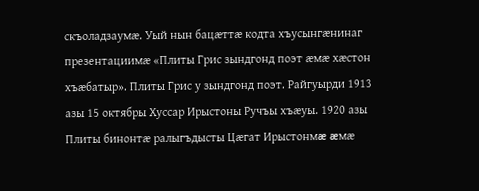скъоладзаумæ. Уый нын бацæттæ кодта хъусынгæнинаг презентациимæ «Плиты Грис зындгонд поэт æмæ хæстон хъæбатыр». Плиты Грис у зындгонд поэт. Райгуырди 1913 азы 15 октябры Хуссар Ирыстоны Ручъы хъæуы. 1920 азы Плиты бинонтæ ралыгъдысты Цæгат Ирыстонмæ æмæ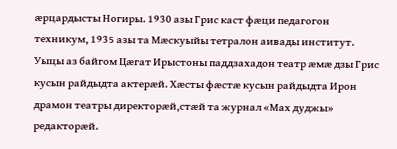æрцардысты Ногиры. 1930 азы Грис каст фæци педагогон техникум, 1935 азы та Мæскуыйы тетралон аивады институт. Уыцы аз байгом Цæгат Ирыстоны паддзахадон театр æмæ дзы Грис кусын райдыдта актерæй. Хæсты фæстæ кусын райдыдта Ирон драмон театры директорæй,стæй та журнал «Мах дуджы» редакторæй.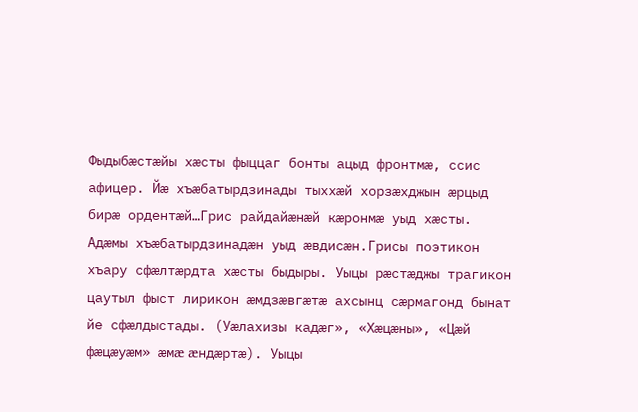Фыдыбæстæйы хæсты фыццаг бонты ацыд фронтмæ, ссис афицер. Йæ хъæбатырдзинады тыххæй хорзæхджын æрцыд бирæ ордентæй…Грис райдайæнæй кæронмæ уыд хæсты. Адæмы хъæбатырдзинадæн уыд æвдисæн.Грисы поэтикон хъару сфæлтæрдта хæсты быдыры. Уыцы рæстæджы трагикон цаутыл фыст лирикон æмдзæвгæтæ ахсынц сæрмагонд бынат йе сфæлдыстады. (Уæлахизы кадæг», «Хæцæны», «Цæй фæцæуæм» æмæ æндæртæ). Уыцы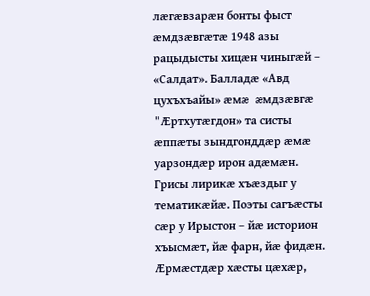лæгæвзарæн бонты фыст æмдзæвгæтæ 1948 азы рацыдысты хицæн чиныгæй – «Салдат». Балладæ «Авд цухъхъайы» æмæ æмдзæвгæ "Æртхутæгдон» та систы æппæты зындгонддæр æмæ уарзондæр ирон адæмæн. Грисы лирикæ хъæздыг у тематикæйæ. Поэты сагъæсты сæр у Ирыстон – йæ историон хъысмæт, йæ фарн, йæ фидæн. Æрмæстдæр хæсты цæхæр,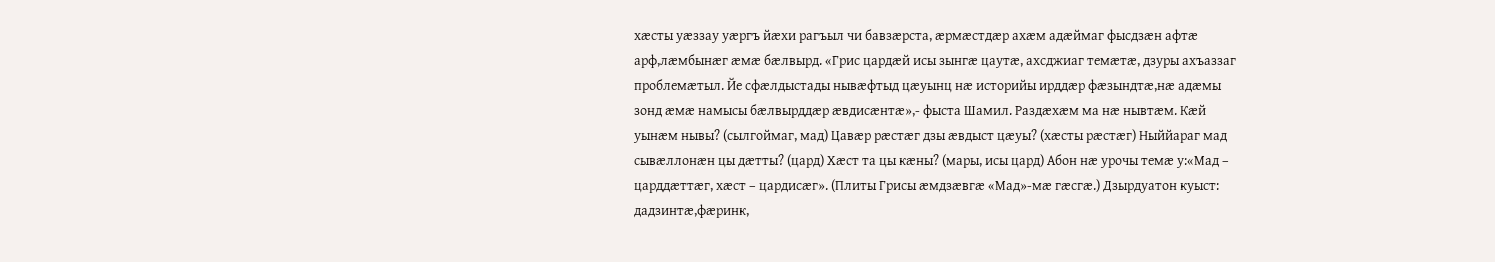хæсты уæззау уæргъ йæхи рагъыл чи бавзæрста, æрмæстдæр ахæм адæймаг фысдзæн афтæ арф,лæмбынæг æмæ бæлвырд. «Грис цардæй исы зынгæ цаутæ, ахсджиаг темæтæ, дзуры ахъаззаг проблемæтыл. Йе сфæлдыстады нывæфтыд цæуынц нæ историйы ирддæр фæзындтæ,нæ адæмы зонд æмæ намысы бæлвырддæр æвдисæнтæ»,- фыста Шамил. Раздæхæм ма нæ нывтæм. Кæй уынæм нывы? (сылгоймаг, мад) Цавæр рæстæг дзы æвдыст цæуы? (хæсты рæстæг) Ныййараг мад сывæллонæн цы дæтты? (цард) Хæст та цы кæны? (мары, исы цард) Абон нæ урочы темæ у:«Мад – царддæттæг, хæст – цардисæг». (Плиты Грисы æмдзæвгæ «Мад»-мæ гæсгæ.) Дзырдуатон куыст: дадзинтæ,фæринк,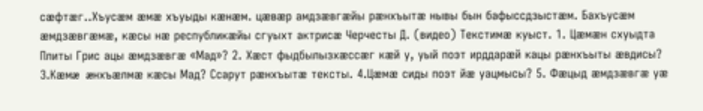сæфтæг..Хъусæм æмæ хъуыды кæнæм. цæвæр амдзæвгæйы рæнхъытæ нывы бын бафыссдзыстæм. Бахъусæм æмдзæвгæмæ, кæсы нæ республикæйы сгуыхт актрисæ Черчесты Д. (видео) Текстимæ куыст. 1. Цæмæн схуыдта Плиты Грис ацы æмдзæвгæ «Мад»? 2. Хæст фыдбылызхæссæг кæй у, уый поэт ирддарæй кацы рæнхъыты æвдисы? 3.Кæмæ æнхъæлмæ кæсы Мад? Ссарут рæнхъытæ тексты. 4.Цæмæ сиды поэт йæ уацмысы? 5. Фæцыд æмдзæвгæ уæ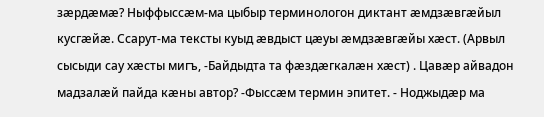зæрдæмæ? Ныффыссæм-ма цыбыр терминологон диктант æмдзæвгæйыл кусгæйæ. Ссарут-ма тексты куыд æвдыст цæуы æмдзæвгæйы хæст. (Арвыл сысыди сау хæсты мигъ, -Байдыдта та фæздæгкалæн хæст) . Цавæр айвадон мадзалæй пайда кæны автор? -Фыссæм термин эпитет. - Ноджыдæр ма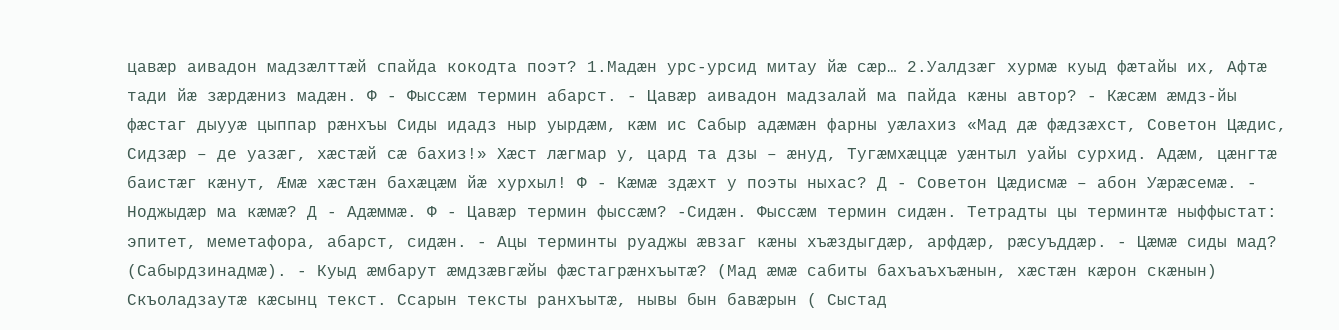цавæр аивадон мадзæлттæй спайда кокодта поэт? 1.Мадæн урс-урсид митау йæ сæр… 2.Уалдзæг хурмæ куыд фæтайы их, Афтæ тади йæ зæрдæниз мадæн. Ф - Фыссæм термин абарст. - Цавæр аивадон мадзалай ма пайда кæны автор? - Кæсæм æмдз-йы фæстаг дыууæ цыппар рæнхъы Сиды идадз ныр уырдæм, кæм ис Сабыр адæмæн фарны уæлахиз «Мад дæ фæдзæхст, Советон Цæдис, Сидзæр – де уазæг, хæстæй сæ бахиз!» Хæст лæгмар у, цард та дзы – æнуд, Тугæмхæццæ уæнтыл уайы сурхид. Адæм, цæнгтæ баистæг кæнут, Æмæ хæстæн бахæцæм йæ хурхыл! Ф - Кæмæ здæхт у поэты ныхас? Д - Советон Цæдисмæ – абон Уæрæсемæ. - Ноджыдæр ма кæмæ? Д - Адæммæ. Ф - Цавæр термин фыссæм? -Сидæн. Фыссæм термин сидæн. Тетрадты цы терминтæ ныффыстат: эпитет, меметафора, абарст, сидæн. - Ацы терминты руаджы æвзаг кæны хъæздыгдæр, арфдæр, рæсуъддæр. - Цæмæ сиды мад? (Сабырдзинадмæ). - Куыд æмбарут æмдзæвгæйы фæстагрæнхъытæ? (Мад æмæ сабиты бахъаъхъæнын, хæстæн кæрон скæнын) Скъоладзаутæ кæсынц текст. Ссарын тексты ранхъытæ, нывы бын бавæрын ( Сыстад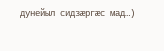дунейыл сидзæргæс мад…)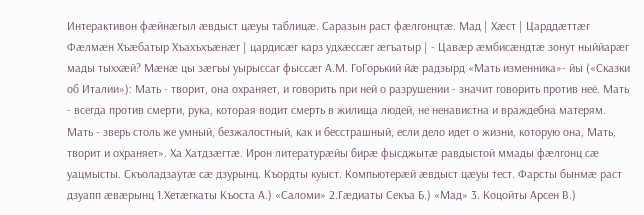Интерактивон фæйнæгыл æвдыст цæуы таблицæ. Саразын раст фæлгонцтæ. Мад | Хæст | Царддæттæг Фæлмæн Хъæбатыр Хъахъхъæнæг | цардисæг карз удхæссæг æгъатыр | - Цавæр æмбисæндтæ зонут ныййарæг мады тыххæй? Мæнæ цы зæгъы уырыссаг фыссæг А.М. ГоГорький йæ радзырд «Мать изменника»- йы («Сказки об Италии»): Мать - творит, она охраняет, и говорить при ней о разрушении - значит говорить против неё. Мать - всегда против смерти, рука, которая водит смерть в жилища людей, не ненавистна и враждебна матерям. Мать - зверь столь же умный, безжалостный, как и бесстрашный, если дело идет о жизни, которую она, Мать, творит и охраняет». Ха Хатдзæгтæ. Ирон литературæйы бирæ фысджытæ равдыстой ммады фæлгонц сæ уацмысты. Скъоладзаутæ сæ дзурынц. Къордты куыст. Компьютерæй æвдыст цæуы тест. Фарсты бынмæ раст дзуапп æвæрынц 1.Хетæгкаты Къоста А.) «Саломи» 2.Гæдиаты Секъа Б.) «Мад» 3. Коцойты Арсен В.)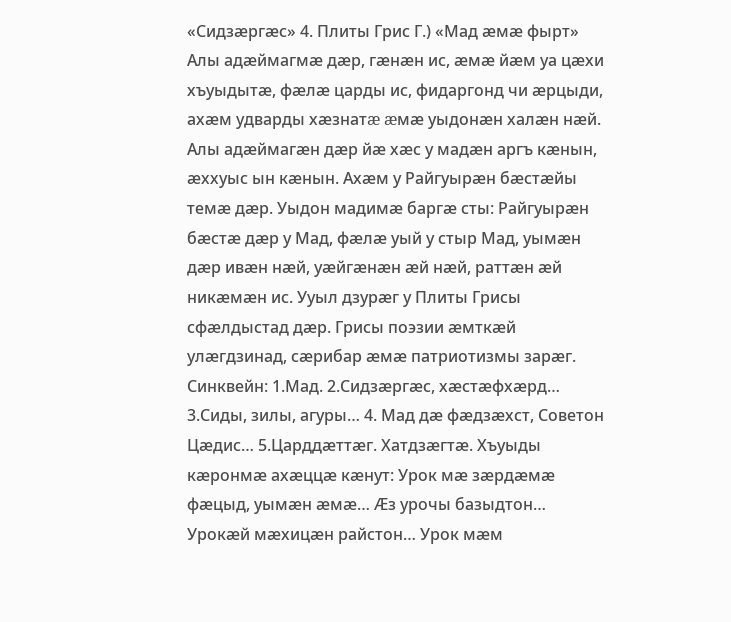«Сидзæргæс» 4. Плиты Грис Г.) «Мад æмæ фырт» Алы адæймагмæ дæр, гæнæн ис, æмæ йæм уа цæхи хъуыдытæ, фæлæ царды ис, фидаргонд чи æрцыди, ахæм удварды хæзнатæ æмæ уыдонæн халæн нæй. Алы адæймагæн дæр йæ хæс у мадæн аргъ кæнын, æххуыс ын кæнын. Ахæм у Райгуырæн бæстæйы темæ дæр. Уыдон мадимæ баргæ сты: Райгуырæн бæстæ дæр у Мад, фæлæ уый у стыр Мад, уымæн дæр ивæн нæй, уæйгæнæн æй нæй, раттæн æй никæмæн ис. Ууыл дзурæг у Плиты Грисы сфæлдыстад дæр. Грисы поэзии æмткæй улæгдзинад, сæрибар æмæ патриотизмы зарæг. Синквейн: 1.Мад. 2.Сидзæргæс, хæстæфхæрд… 3.Сиды, зилы, агуры… 4. Мад дæ фæдзæхст, Советон Цæдис… 5.Царддæттæг. Хатдзӕгтӕ. Хъуыды кӕронмӕ ахӕццӕ кӕнут: Урок мæ зæрдæмæ фæцыд, уымæн æмæ… Æз урочы базыдтон… Урокæй мæхицæн райстон… Урок мæм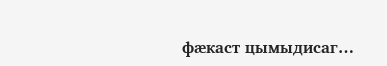фæкаст цымыдисаг…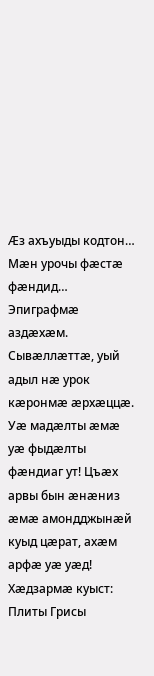Æз ахъуыды кодтон… Мӕн урочы фӕстӕ фӕндид… Эпиграфмӕ аздӕхӕм. Сывӕллӕттӕ, уый адыл нӕ урок кӕронмӕ ӕрхӕццӕ. Уӕ мадӕлты ӕмӕ уӕ фыдӕлты фӕндиаг ут! Цъæх арвы бын æнæниз æмæ амондджынæй куыд цæрат, ахæм арфæ уæ уæд! Хӕдзармӕ куыст: Плиты Грисы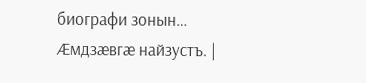биографи зонын… Æмдзæвгæ найзустъ. |